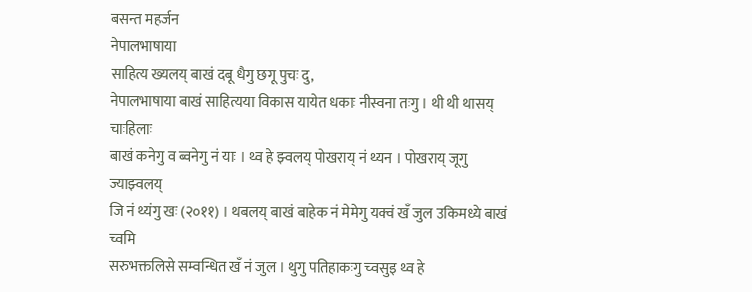बसन्त महर्जन
नेपालभाषाया
साहित्य ख्यलय् बाखं दबू धैगु छगू पुचः दु,
नेपालभाषाया बाखं साहित्यया विकास यायेत धकाः नीस्वना तःगु । थी थी थासय् चाःहिलाः
बाखं कनेगु व ब्वनेगु नं याः । थ्व हे झ्वलय् पोखराय् नं थ्यन । पोखराय् जूगु ज्याझ्वलय्
जि नं थ्यंगु खः (२०११) । थबलय् बाखं बाहेक नं मेमेगु यक्वं खँ जुल उकिमध्ये बाखं च्वमि
सरुभक्तलिसे सम्वन्धित खँ नं जुल । थुगु पतिहाकःगु च्वसुइ थ्व हे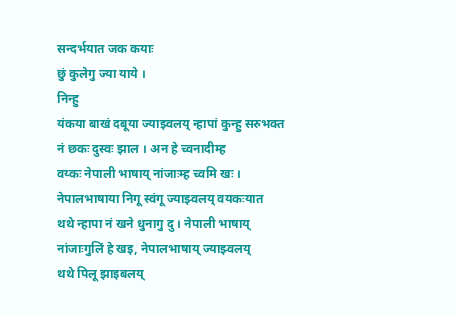सन्दर्भयात जक कयाः
छुं कुलेगु ज्या याये ।
निन्हु
यंकया बाखं दबूया ज्याझ्वलय् न्हापां कुन्हु सरुभक्त नं छकः दुस्वः झाल । अन हे च्वनादीम्ह
वय्कः नेपाली भाषाय् नांजाःम्ह च्वमि खः । नेपालभाषाया निगू स्वंगू ज्याझ्वलय् वयकःयात
थथे न्हापा नं खने धुनागु दु । नेपाली भाषाय्
नांजाःगुलिं हे खइ, नेपालभाषाय् ज्याझ्वलय्
थथे पिलू झाइबलय्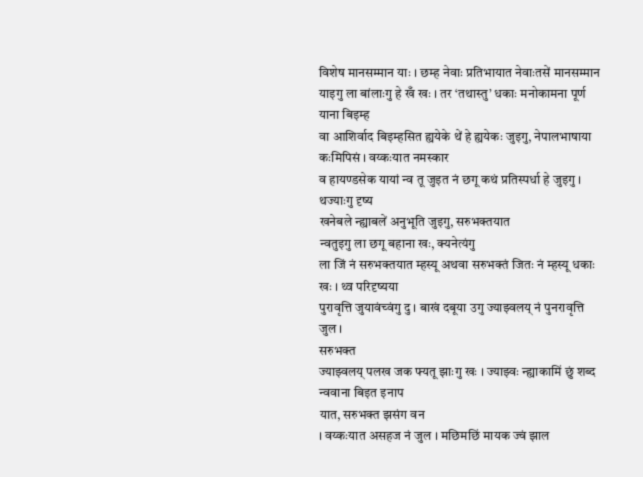विशेष मानसम्मान याः । छम्ह नेवाः प्रतिभायात नेवाःतसें मानसम्मान
याइगु ला बांलाःगु हे खँ खः । तर ‘तथास्तु’ धकाः मनोकामना पूर्ण याना बिइम्ह
वा आशिर्वाद बिइम्हसित ह्ययेके थें हे ह्ययेकः जुइगु, नेपालभाषाया कःमिपिसं । वय्कःयात नमस्कार
व हायण्डसेक यायां न्व तू जुइत नं छगू कथं प्रतिस्पर्धा हे जुइगु । थज्याःगु दृष्य
खनेबले न्ह्याबलें अनुभूति जुइगु, सरुभक्तयात
न्वतुइगु ला छगू बहाना खः, क्यनेत्यंगु
ला जिं नं सरुभक्तयात म्हस्यू अथवा सरुभक्तं जितः नं म्हस्यू धकाः खः । थ्व परिदृष्यया
पुरावृत्ति जुयावंच्वंगु दु । बाखं दबूया उगु ज्याझ्वलय् नं पुनरावृत्ति जुल ।
सरुभक्त
ज्याझ्वलय् पलख जक फ्यतू झाःगु खः । ज्याझ्वः न्ह्याकामिं छुं शब्द न्ववाना बिइत इनाप
यात, सरुभक्त झसंग वन
। वय्कःयात असहज नं जुल । मछिमछिं मायक ज्वं झाल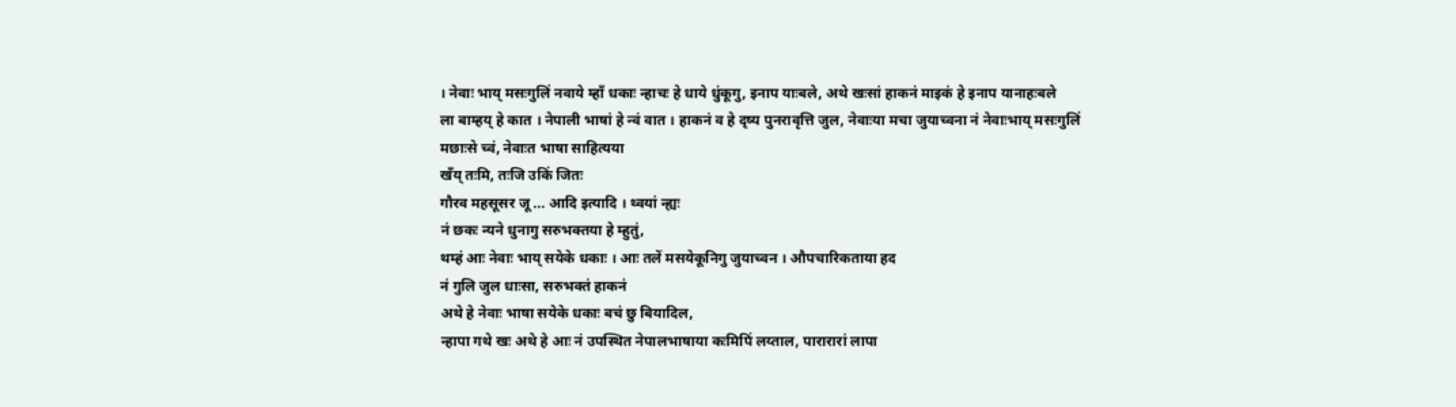। नेवाः भाय् मसःगुलिं नवाये म्हाँ धकाः न्हाचः हे धाये धुंकूगु, इनाप याःबले, अथे खःसां हाकनं माइकं हे इनाप यानाहःबले
ला बाम्हय् हे कात । नेपाली भाषां हे न्वं वात । हाकनं व हे दृष्य पुनरावृत्ति जुल, नेवाःया मचा जुयाच्वना नं नेवाःभाय् मसःगुलिं
मछाःसे च्वं, नेवाःत भाषा साहित्यया
खँय् तःमि, तःजि उकिं जितः
गौरव महसूसर जू ... आदि इत्यादि । थ्वयां न्ह्यः
नं छकः न्यने धुनागु सरुभक्तया हे म्हुतुं,
थम्हं आः नेवाः भाय् सयेके धकाः । आः तलें मसयेकूनिगु जुयाच्वन । औपचारिकताया हद
नं गुलि जुल धाःसा, सरुभक्तं हाकनं
अथे हे नेवाः भाषा सयेके धकाः बचं छु बियादिल,
न्हापा गथे खः अथे हे आः नं उपस्थित नेपालभाषाया कःमिपिं लय्ताल, पारारारां लापा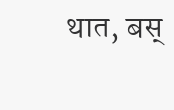थात, बस्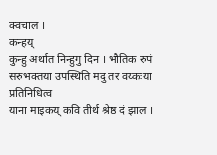क्वचाल ।
कन्हय्
कुन्हु अर्थात निन्हुगु दिन । भौतिक रुपं सरुभक्तया उपस्थिति मदु तर वय्कःया प्रतिनिधित्व
याना माइकय् कवि तीर्थ श्रेष्ठ दं झाल ।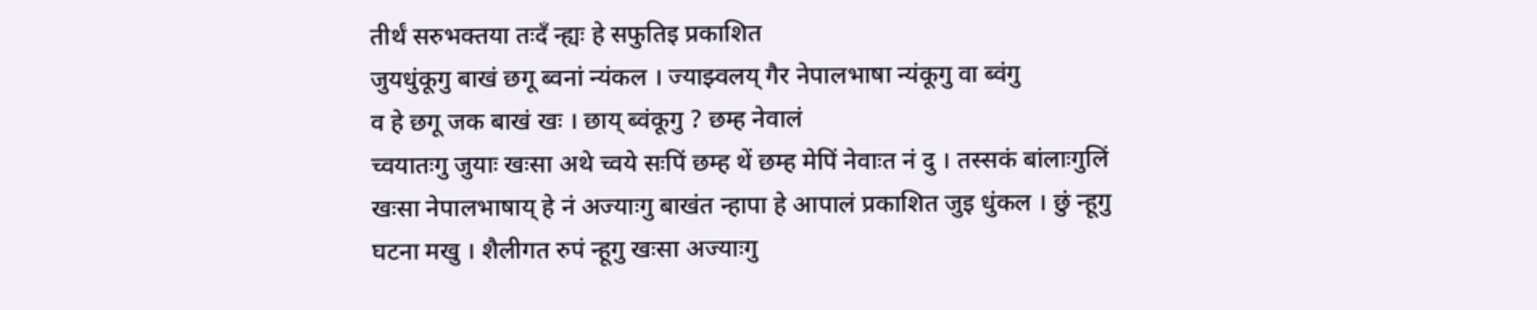तीर्थं सरुभक्तया तःदँ न्ह्यः हे सफुतिइ प्रकाशित
जुयधुंकूगु बाखं छगू ब्वनां न्यंकल । ज्याझ्वलय् गैर नेपालभाषा न्यंकूगु वा ब्वंगु
व हे छगू जक बाखं खः । छाय् ब्वंकूगु ? छम्ह नेवालं
च्वयातःगु जुयाः खःसा अथे च्वये सःपिं छम्ह थें छम्ह मेपिं नेवाःत नं दु । तस्सकं बांलाःगुलिं
खःसा नेपालभाषाय् हे नं अज्याःगु बाखंत न्हापा हे आपालं प्रकाशित जुइ धुंकल । छुं न्हूगु
घटना मखु । शैलीगत रुपं न्हूगु खःसा अज्याःगु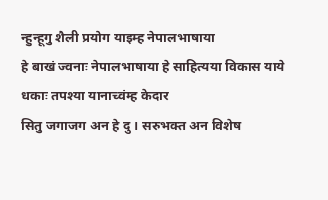न्हुन्हूगु शैली प्रयोग याइम्ह नेपालभाषाया
हे बाखं ज्वनाः नेपालभाषाया हे साहित्यया विकास याये धकाः तपश्या यानाच्वंम्ह केदार
सितु जगाजग अन हे दु । सरुभक्त अन विशेष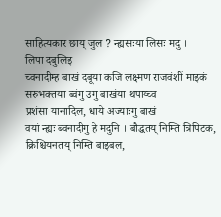साहित्यकार छाय् जुल ? न्ह्यसःया लिसः मदु ।
लिपा दबुलिइ
च्वनादीम्ह बाखं दबूया कजि लक्ष्मण राजवंशीं माइकं सरुभक्तया ब्वंगु उगु बाखंया थपाय्च्व
प्रशंसा यानादिल, धाये अज्याःगु बाखं
वयां न्ह्यः ब्वनादीगु हे मदुनि । बौद्धतय् निम्ति त्रिपिटक, क्रिश्चियनतय् निम्ति बाइबल,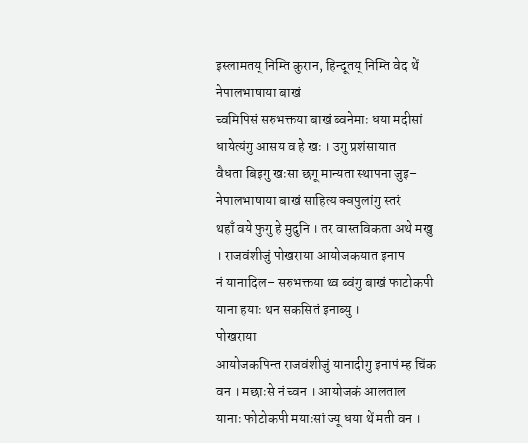इस्लामतय् निम्ति कुरान, हिन्दूतय् निम्ति वेद थें नेपालभाषाया बाखं
च्वमिपिसं सरुभक्तया बाखं ब्वनेमाः धया मदीसां धायेत्यंगु आसय व हे खः । उगु प्रशंसायात
वैधता बिइगु खःसा छगू मान्यता स्थापना जुइ– नेपालभाषाया बाखं साहित्य क्वपुलांगु स्तरं
थहाँ वये फुगु हे मुदुनि । तर वास्तविकता अथे मखु । राजवंशीजुं पोखराया आयोजकयात इनाप
नं यानादिल– सरुभक्तया थ्व ब्वंगु बाखं फाटोकपी
याना हयाः थन सकसितं इनाब्यु ।
पोखराया
आयोजकपिन्त राजवंशीजुं यानादीगु इनापं म्ह चिंक वन । मछाःसे नं च्वन । आयोजकं आलताल
यानाः फोटोकपी मयाःसां ज्यू धया थें मती वन ।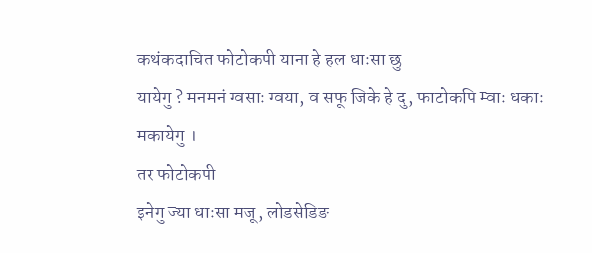कथंकदाचित फोटोकपी याना हे हल धाःसा छु
यायेगु ? मनमनं ग्वसाः ग्वया, व सफू जिके हे दु, फाटोकपि म्वाः धकाः मकायेगु ।
तर फोटोकपी
इनेगु ज्या धाःसा मजू, लोडसेडिङ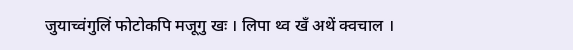जुयाच्वंगुलिं फोटोकपि मजूगु खः । लिपा थ्व खँ अथें क्वचाल ।